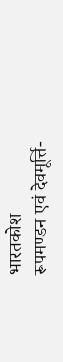भारतकोश
रूपमण्डन एवं देवमूर्त्ति-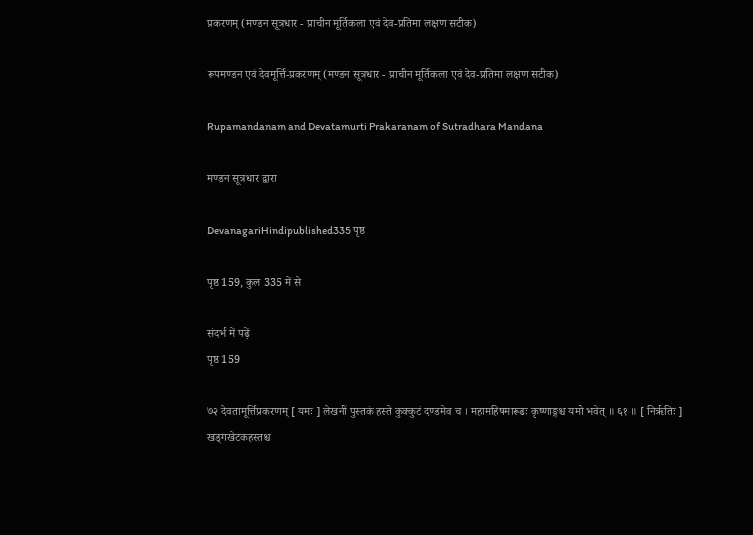प्रकरणम् (मण्डन सूत्रधार - प्राचीन मूर्तिकला एवं देव-प्रतिमा लक्षण सटीक)

रूपमण्डन एवं देवमूर्त्ति-प्रकरणम् (मण्डन सूत्रधार - प्राचीन मूर्तिकला एवं देव-प्रतिमा लक्षण सटीक)

Rupamandanam and Devatamurti Prakaranam of Sutradhara Mandana

मण्डन सूत्रधार द्वारा

DevanagariHindipublished335 पृष्ठ

पृष्ठ 159, कुल 335 में से

संदर्भ में पढ़ें
पृष्ठ 159

७२ देवतामूर्त्तिप्रकरणम् [ यमः ] लेखनीं पुस्तकं हस्ते कुक्कुटं दण्डमेव च । महामहिषमारूढः कृष्णाङ्गश्च यमो भवेत् ॥ ६१ ॥ [ निर्ऋतिः ] खड्गखेटकहस्तश्च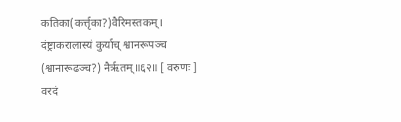कतिका(कर्त्तृका?)वैरिमस्तकम्। दंष्ट्राकरालास्यं कुर्याच् श्वानरूपञ्च (श्वानारूढञ्च?) नैर्ऋतम्॥६२॥ [ वरुणः ] वरदं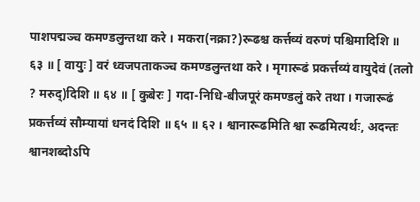पाशपद्मञ्च कमण्डलुन्तथा करे । मकरा(नक्रा?)रूढश्च कर्त्तव्यं वरुणं पश्चिमादिशि ॥ ६३ ॥ [ वायुः ] वरं ध्वजपताकञ्च कमण्डलुन्तथा करे । मृगारूढं प्रकर्त्तव्यं वायुदेवं (तलो ? मरुद्)दिशि ॥ ६४ ॥ [ कुबेरः ] गदा-निधि-बीजपूरं कमण्डलुं करे तथा । गजारूढं प्रकर्त्तव्यं सौम्यायां धनदं दिशि ॥ ६५ ॥ ६२ । श्वानारूढमिति श्वा रूढमित्यर्थः, अदन्तः श्वानशब्दोऽपि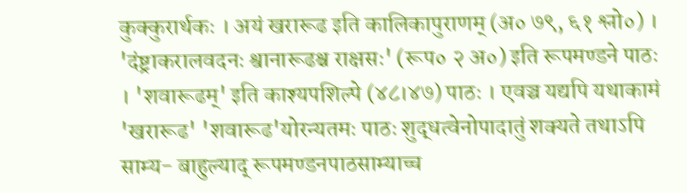कुक्कुरार्थकः । अयं खरारूढ इति कालिकापुराणम् (अ० ७९, ६१ श्लो०) । 'दंष्ट्राकरालवदनः श्वानारूढश्च राक्षसः' (रूप० २ अ०) इति रूपमण्डने पाठः । 'शवारूढम्' इति काश्यपशिल्पे (४८।४७) पाठः । एवञ्च यद्यपि यथाकामं 'खरारूढ' 'शवारूढ'योरन्यतमः पाठः शुद्धत्वेनोपादातुं शक्यते तथाऽपि साम्य- बाहुल्याद् रूपमण्डनपाठसाम्याच्च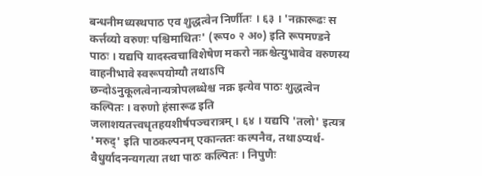बन्धनीमध्यस्थपाठ एव शुद्धत्वेन निर्णीतः । ६३ । 'नक्रारूढः स कर्त्तव्यो वरुणः पश्चिमाथितः' (रूप० २ अ०) इति रूपमण्डने पाठः । यद्यपि यादस्त्वचाविशेषेण मकरो नक्रश्चेत्युभावेव वरुणस्य वाहनीभावे स्वरूपयोग्यौ तथाऽपि छन्दोऽनुकूलत्वेनान्यत्रोपलब्धेश्च नक्र इत्येव पाठः शुद्धत्वेन कल्पितः । वरुणो हंसारूढ इति जलाशयतत्त्वधृतहयशीर्षपञ्चरात्रम् । ६४ । यद्यपि 'तलो' इत्यत्र 'मरुद्' इति पाठकल्पनम् एकान्ततः कल्पनैव, तथाऽप्यर्थ- वैधुर्यादनन्यगत्या तथा पाठः कल्पितः । निपुणैः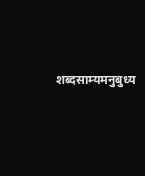शब्दसाम्यमनुबुध्य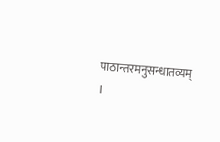पाठान्तरमनुसन्धातव्यम् ।